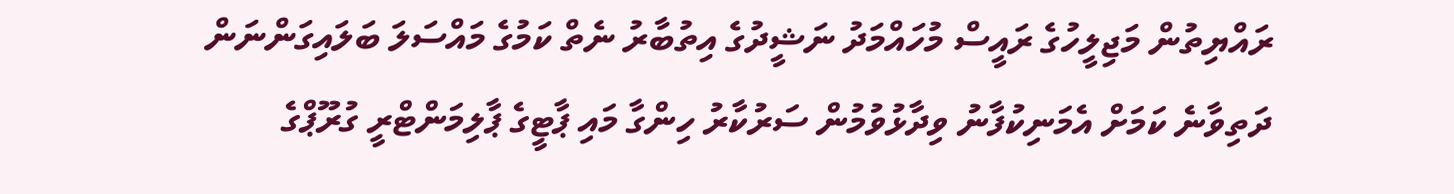ރައްޔިތުން މަޖިލީހުގެ ރައީސް މުހައްމަދު ނަޝީދުގެ އިތުބާރު ނެތް ކަމުގެ މައްސަލަ ބަލައިގަންނަން ދަތިވާނެ ކަމަށް އެމަނިކުފާނު ވިދާޅުވުމުން ސަރުކާރު ހިންގާ މައި ޕާޓީގެ ޕާލިމަންޓްރީ ގުރޫޕްގެ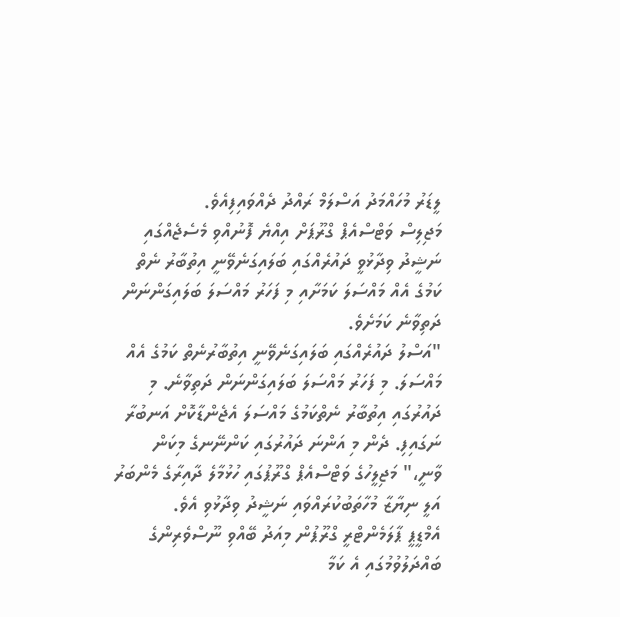ލީޑަރު މުހައްމަދު އަސްލަމް ރައްދު ދެއްވައިފިއެވެ.
މަޖިލިސް ވަޓްސްއެޕް ގްރޫޕަށް އިއްޔެ ފޮނުއްވި މެސެޖެއްގައި ނަޝީދު ވިދާޅުވީ ދައުރެއްގައި ބަލައިގަނެވޭނީ އިތުބާރު ނެތް ކަމުގެ އެއް މައްސަލަ ކަމަށާއި މި ފަހަރު މައްސަލަ ބަލައިގަންނަން ދަތިވާނެ ކަމަށެވެ.
"އަސްލު ދައުރެއްގައި ބަލައިގަނެވޭނީ އިތުބާރުނެތް ކަމުގެ އެއް މައްސަލަ. މި ފަހަރު މައްސަލަ ބަލައިގަންނަން ދަތިވާނެ. މި ދައުރުގައި އިތުބާރު ނެތްކަމުގެ މައްސަލަ އެޖެންޑާކޮށް އަނބުރާ ނަގައިފި. ދެން މި އަންނަ ދައުރުގައި ކަންނޭނގެ މިކަން ވާނީ،" މަޖިލީހުގެ ވަޓްސްއެޕް ގްރޫޕުގައި ހުޅުމާލެ ދާއިރާގެ މެންބަރު އަލީ ނިޔާޒާ މުހާތަބުކުރައްވައި ނަޝީދު ވިދާޅުވި އެވެ.
އެމްޑީޕީ ޕާލަމެންޓްރީ ގްރޫޕުން މިއަދު ބޭއްވި ނޫސްވެރިންގެ ބައްދަލުވުމުގައި އެ ކަމާ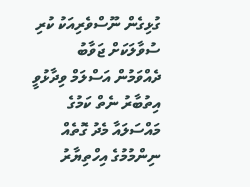ގުޅިގެން ނޫސްވެރިއަކު ކުރި ސުވާލަކަށް ޖަވާބު ދެއްވަމުން އަސްލަމް ވިދާޅުވީ އިތުބާރު ނެތް ކަމުގެ މައްސަލައާ މެދު ގޮތެއް ނިންމުމުގެ އިހްތިޔާރު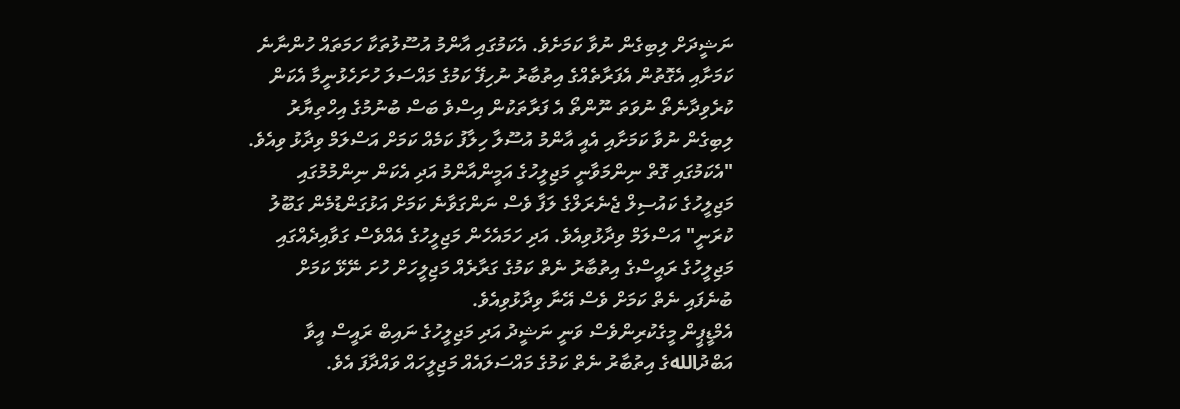ނަޝީދަށް ލިބިގެން ނުވާ ކަމަށެވެ. އެކަމުގައި އާންމު އުސޫލުތަކާ ހަމަތައް ހުންނާނެ ކަމަށާއި އެގޮތުން އެފަރާތެއްގެ އިތުބާރު ނުހިފޭ ކަމުގެ މައްސަލަ ހުށަހެޅުނީމާ އެކަން ކުރެވިދާނެތޯ ނުވަތަ ނޫންތޯ އެ ފަރާތަކުން އިސްވެ ބަސް ބުނުމުގެ އިހްތިޔާރު ލިބިގެން ނުވާ ކަމަށާއި އެއީ އާންމު އުސޫލާ ހިލާފު ކަމެއް ކަމަށް އަސްލަމް ވިދާޅު ވިއެވެ.
"އެކަމުގައި ގޮތް ނިންމަވާނީ މަޖިލީހުގެ އަމީންއާންމު އަދި އެކަން ނިންމުމުގައި މަޖިލީހުގެ ކައުސިލް ޖެނެރަލްގެ ލަފާ ވެސް ނަންގަވާނެ ކަމަށް އަޅުގަންޑުމެން ގަބޫލު ކުރަނީ" އަސްލަމް ވިދާޅުވިއެވެ. އަދި ހަމައެހެން މަޖިލީހުގެ އެއްވެސް ގަވާއިދެއްގައި މަޖިލީހުގެ ރައީސްގެ އިތުބާރު ނެތް ކަމުގެ ގަރާރެއް މަޖިލީހަށް ހުށަ ނޭޅޭ ކަމަށް ބުނެފައި ނެތް ކަމަށް ވެސް އޭނާ ވިދާޅުވިއެވެ.
އެމްޑީޕީން މީގެކުރިންވެސް ވަނީ ނަޝީދު އަދި މަޖިލީހުގެ ނައިބް ރައީސް އީވާ އަބްދުاللهގެ އިތުބާރު ނެތް ކަމުގެ މައްސަލައެއް މަޖިލީހައް ވައްދާފަ އެވެ.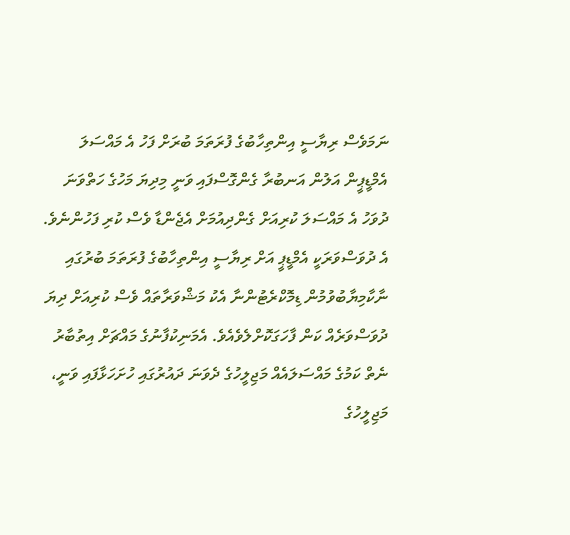ނަމަވެސް ރިޔާސީ އިންތިހާބުގެ ފުރަތަމަ ބުރަށް ފަހު އެ މައްސަލަ އެމްޑީޕީން އަލުން އަނބުރާ ގެންގޮސްފައި ވަނީ މިދިޔަ މަހުގެ ހަތްވަނަ ދުވަހު އެ މައްސަލަ ކުރިއަށް ގެންދިއުމަށް އެޖެންޑާ ވެސް ކުރި ފަހުންނެވެ.
އެ ދުވަސްވަރަކީ އެމްޑީޕީ އަށް ރިޔާސީ އިންތިހާބުގެ ފުރަތަމަ ބުރުގައި ނާކާމިޔާބުވުމުން ޑިމޮކްރެޓުންނާ އެކު މަޝްވަރާތައް ވެސް ކުރިއަށް ދިޔަ ދުވަސްވަރެއް ކަން ފާހަގަކޮށްލެވެއެވެ. އެމަނިކުފާނުގެ މައްޗަށް އިތުބާރު ނެތް ކަމުގެ މައްސަލައެއް މަޖިލީހުގެ ދެވަނަ ދައުރުގައި ހުށަހަޅާފައި ވަނީ، މަޖިލީހުގެ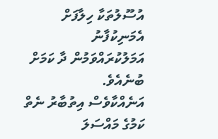އުސޫލުތަކާ ހިލާފަށް އެމަނިކުފާނު އަމަލުކުރައްވަމުން ދާ ކަމަށް ބުނެއެވެ.
އަނެއްކާވެސް އިތުބާރު ނެތް ކަމުގެ މައްސަލަ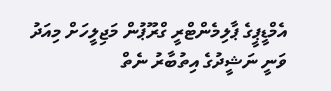އެމްޑީޕީގެ ޕާލިމެންޓްރީ ގްރޫޕުން މަޖިލީހަށް މިއަދު ވަނީ ނަޝީދުގެ އިތުބާރު ނެތް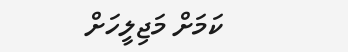ކަމަށް މަޖިލީހަށް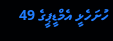ހުށަހެޅީ އެމްޑީޕީގެ 49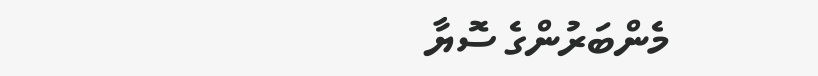މެންބަރުންގެ ސޮޔާ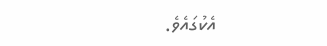އެކުގައެވެ.